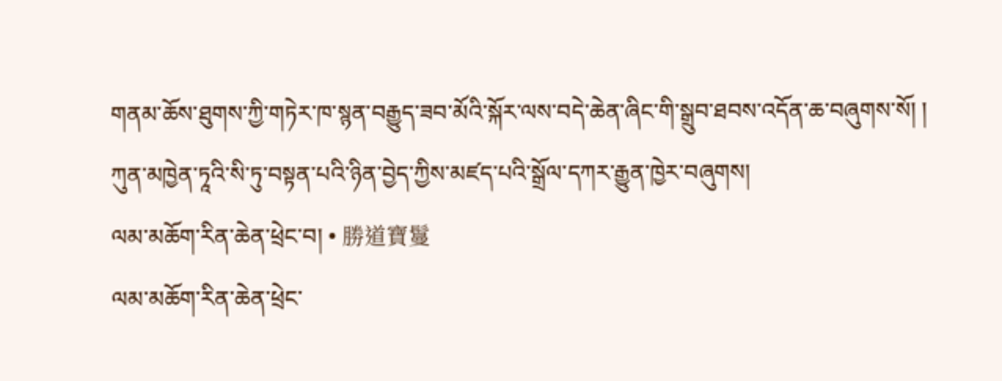གནམ་ཆོས་ཐུགས་ཀྱི་གཏེར་ཁ་སྙན་བརྒྱུད་ཟབ་མོའི་སྐོར་ལས་བདེ་ཆེན་ཞིང་གི་སྒྲུབ་ཐབས་འདོན་ཆ་བཞུགས་སོ། །
ཀུན་མཁྱེན་ཏཱའི་སི་ཏུ་བསྟན་པའི་ཉིན་བྱེད་ཀྱིས་མཛད་པའི་སྒྲོལ་དཀར་རྒྱུན་ཁྱེར་བཞུགས།
ལམ་མཆོག་རིན་ཆེན་ཕྲེང་བ། • 勝道寶鬘
ལམ་མཆོག་རིན་ཆེན་ཕྲེང་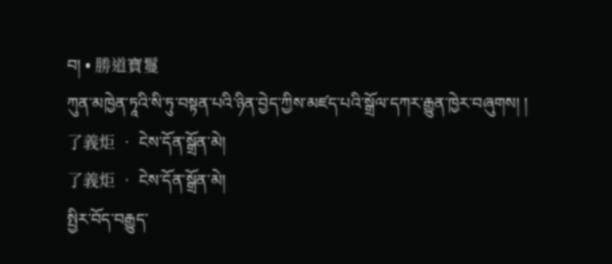བ། • 勝道寶鬘
ཀུན་མཁྱེན་ཏཱའི་སི་ཏུ་བསྟན་པའི་ཉིན་བྱེད་ཀྱིས་མཛད་པའི་སྒྲོལ་དཀར་རྒྱུན་ཁྱེར་བཞུགས། །
了義炬 • ངེས་དོན་སྒྲོན་མེ།
了義炬 • ངེས་དོན་སྒྲོན་མེ།
སྤྱིར་བོད་བརྒྱུད་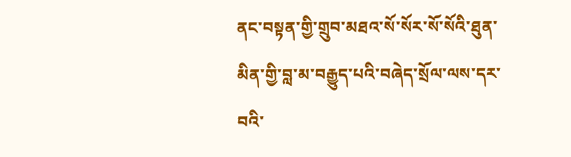ནང་བསྟན་གྱི་གྲུབ་མཐའ་སོ་སོར་སོ་སོའི་ཐུན་མིན་གྱི་བླ་མ་བརྒྱུད་པའི་བཞེད་སྲོལ་ལས་དར་བའི་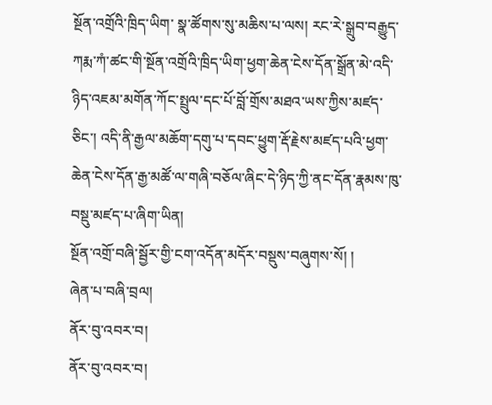སྔོན་འགྲོའི་ཁྲིད་ཡིག་ སྣ་ཚོགས་སུ་མཆིས་པ་ལས། རང་རེ་སྒྲུབ་བརྒྱུད་ཀརྨ་ཀཾ་ཚང་གི་སྔོན་འགྲོའི་ཁྲིད་ཡིག་ཕྱག་ཆེན་ངེས་དོན་སྒྲོན་མེ་འདི་ཉིད་འཇམ་མགོན་ཀོང་སྤྲུལ་དང་པོ་བློ་གྲོས་མཐའ་ཡས་ཀྱིས་མཛད་ཅིང་། འདི་ནི་རྒྱལ་མཆོག་དགུ་པ་དབང་ཕྱུག་རྡོ་རྗེས་མཛད་པའི་ཕྱག་ཆེན་ངེས་དོན་རྒྱ་མཚོ་ལ་གཞི་བཅོལ་ཞིང་དེ་ཉིད་ཀྱི་ནང་དོན་རྣམས་ཁུ་བསྡུ་མཛད་པ་ཞིག་ཡིན།
སྔོན་འགྲོ་བཞི་སྦྱོར་གྱི་ངག་འདོན་མདོར་བསྡུས་བཞུགས་སོ། །
ཞེན་པ་བཞི་བྲལ།
ནོར་བུ་འབར་བ།
ནོར་བུ་འབར་བ།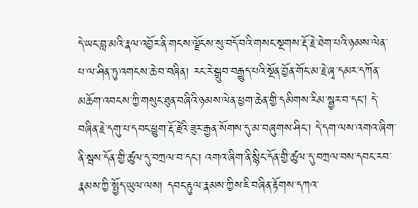དེ་ཡང་བླ་མའི་རྣལ་འབྱོར་ནི་གངས་ལྗོངས་སུ་བདོ་བའི་གསང་སྔགས་རྡོ་རྗེ་ཐེག་པའི་ཉམས་ལེན་པ་ལ་ཤིན་ཏུ་འགངས་ཆེ་བ་བཞིན། རང་རེ་སྒྲུབ་བརྒྱུད་པའི་སྔོན་བྱོན་གོང་མ་རྗེ་ཞྭ་དམར་དཀོན་མཆོག་འབངས་ཀྱི་གསུང་ཐུན་བཞིའི་ཉམས་ལེན་ཕྱག་ཆེན་གྱི་དམིགས་རིམ་སྦྱར་བ་དང། དེ་བཞིན་རྗེ་དགུ་པ་དབང་ཕྱུག་རྡོ་རྗེའི་ཟུར་རྒྱན་སོགས་དུ་མ་བཞུགས་ཤིང་། དེ་དག་ལས་འགའ་ཞིག་ནི་སྦས་དོན་གྱི་ཚུལ་དུ་བཀྲལ་བ་དང་། འགའ་ཞིག་ནི་སྙིང་དོན་གྱི་ཚུལ་དུ་བཀྲལ་བས་དབང་རབ་རྣམས་ཀྱི་སྤྱོད་ཡུལ་ལས། དབང་རྟུལ་རྣམས་ཀྱིས་ཇི་བཞིན་རྟོགས་དཀའ་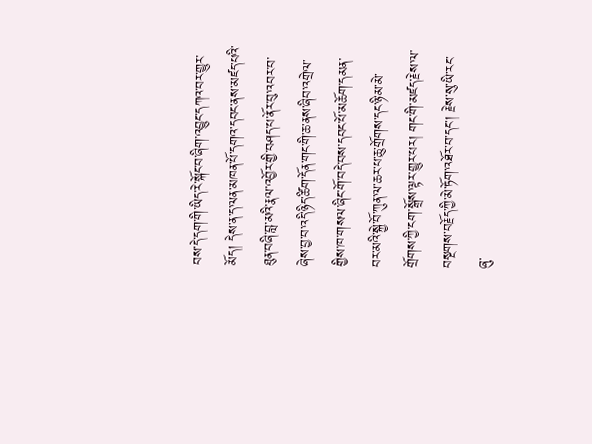བས་དེ་དག་གི་ཡིད་རེ་སྐོང་བ་ཞིག་འབྱུང་དཀའ་བར་གྱུར་མོད། དེས་ན་ད་ལན་མཁན་པོ་དགའ་དབང་ནས་མཛད་པའི་ཐུན་བཞི་བླ་མའི་རྣལ་འབྱོར་གྱི་བཤད་པ་ནོར་བུ་འབར་བ་ཞེས་བྱ་བ་འདི་ཉིད་ཚིག་དོན་གང་གི་ཆ་ནས་ཞིབ་འགྲེལ་གྱིས་ཁ་གསལ་ཞིང་གོ་བདེ་བས་དབང་པོ་མཆོག་དམན་བར་མའི་སྐྱེ་བོ་ཀུན་ལ་ཆར་པ་ཆུ་གྲོགས་དང་ཉི་མ་མེ་གྲོགས་ཀྱི་ངག་སྒྲོས་ལྟར་གྱུར་པར། གང་གི་མཛད་རྗེས་ལ་བསྔགས་བརྗོད་ཀྱི་མེ་ཏོག་འཐོར་བ་དང་། རྗེས་སུ་ཡི་རང་ཞུ་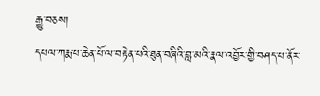རྒྱུ་བཅས།
དཔལ་ཀརྨ་པ་ཆེན་པོ་ལ་བརྟེན་པའི་ཐུན་བཞིའི་བླ་མའི་རྣལ་འབྱོར་གྱི་བཤད་པ་ནོར་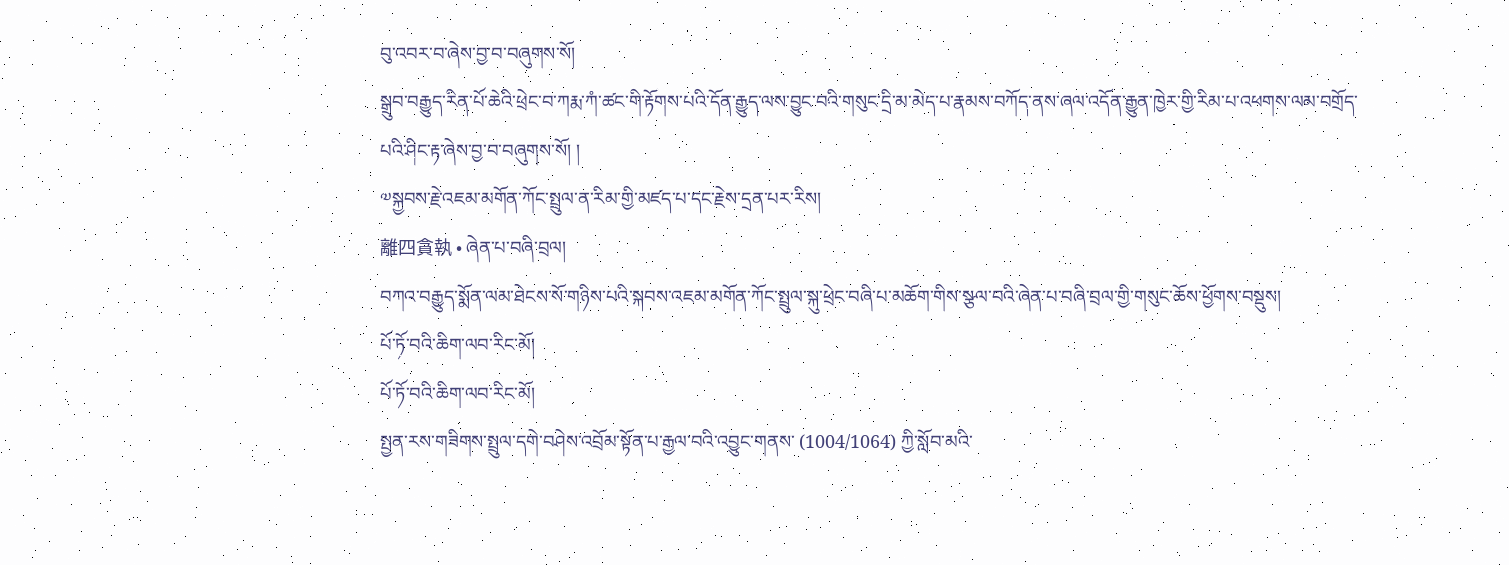བུ་འབར་བ་ཞེས་བྱ་བ་བཞུགས་སོ།
སྒྲུབ་བརྒྱུད་རིན་པོ་ཆེའི་ཕྲེང་བ་ཀརྨ་ཀཾ་ཚང་གི་རྟོགས་པའི་དོན་རྒྱུད་ལས་བྱུང་བའི་གསུང་དྲི་མ་མེད་པ་རྣམས་བཀོད་ནས་ཞལ་འདོན་རྒྱུན་ཁྱེར་གྱི་རིམ་པ་འཕགས་ལམ་བགྲོད་པའི་ཤིང་རྟ་ཞེས་བྱ་བ་བཞུགས་སོ། །
༧སྐྱབས་རྗེ་འཇམ་མགོན་ཀོང་སྤྲུལ་ན་རིམ་གྱི་མཛད་པ་དང་རྗེས་དྲན་པར་རིས།
離四貪執 • ཞེན་པ་བཞི་བྲལ།
བཀའ་བརྒྱུད་སྨོན་ལམ་ཐེངས་སོ་གཉིས་པའི་སྐབས་འཇམ་མགོན་ཀོང་སྤྲུལ་སྐུ་ཕྲེང་བཞི་པ་མཆོག་གིས་སྩལ་བའི་ཞེན་པ་བཞི་བྲལ་གྱི་གསུང་ཆོས་ཕྱོགས་བསྡུས།
པོ་ཏོ་བའི་ཆིག་ལབ་རིང་མོ།
པོ་ཏོ་བའི་ཆིག་ལབ་རིང་མོ།
སྤྱན་རས་གཟིགས་སྤྲུལ་དགེ་བཤེས་འབྲོམ་སྟོན་པ་རྒྱལ་བའི་འབྱུང་གནས་ (1004/1064) ཀྱི་སློབ་མའི་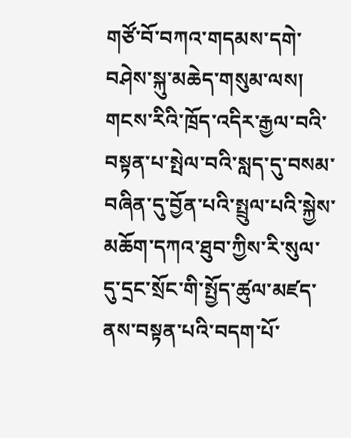གཙོ་བོ་བཀའ་གདམས་དགེ་བཤེས་སྐུ་མཆེད་གསུམ་ལས། གངས་རིའི་ཁྲོད་འདིར་རྒྱལ་བའི་བསྟན་པ་སྤེལ་བའི་སླད་དུ་བསམ་བཞིན་དུ་བྱོན་པའི་སྤྲུལ་པའི་སྐྱེས་མཆོག་དཀའ་ཐུབ་ཀྱིས་རི་སུལ་དུ་དྲང་སྲོང་གི་སྤྱོད་ཚུལ་མཛད་ནས་བསྟན་པའི་བདག་པོ་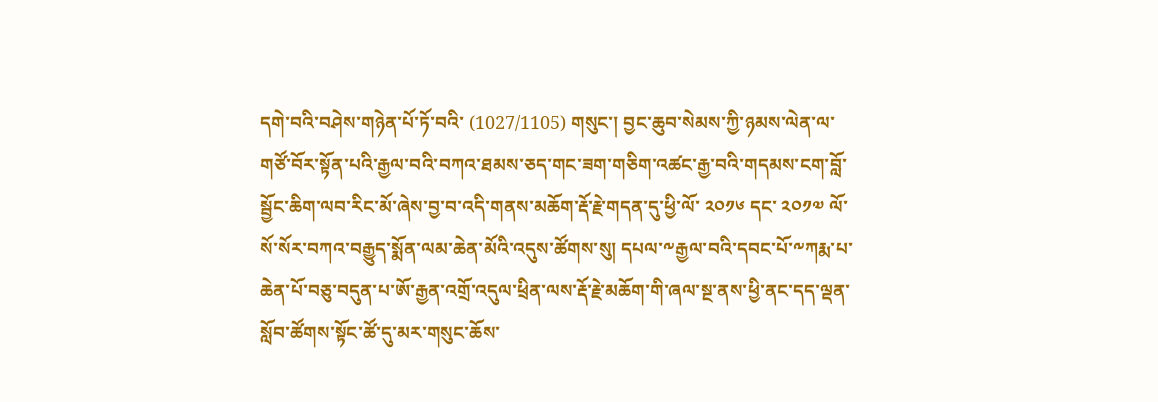དགེ་བའི་བཤེས་གཉེན་པོ་ཏོ་བའི་ (1027/1105) གསུང་། བྱང་ཆུབ་སེམས་ཀྱི་ཉམས་ལེན་ལ་གཙོ་བོར་སྟོན་པའི་རྒྱལ་བའི་བཀའ་ཐམས་ཅད་གང་ཟག་གཅིག་འཚང་རྒྱ་བའི་གདམས་ངག་བློ་སྦྱོང་ཆིག་ལབ་རིང་མོ་ཞེས་བྱ་བ་འདི་གནས་མཆོག་རྡོ་རྗེ་གདན་དུ་ཕྱི་ལོ་ ༢༠༡༦ དང་ ༢༠༡༧ ལོ་སོ་སོར་བཀའ་བརྒྱུད་སྨོན་ལམ་ཆེན་མོའི་འདུས་ཚོགས་སུ། དཔལ་༸རྒྱལ་བའི་དབང་པོ་༸ཀརྨ་པ་ཆེན་པོ་བཅུ་བདུན་པ་ཨོ་རྒྱན་འགྲོ་འདུལ་ཕྲིན་ལས་རྡོ་རྗེ་མཆོག་གི་ཞལ་སྔ་ནས་ཕྱི་ནང་དད་ལྡན་སློབ་ཚོགས་སྟོང་ཚོ་དུ་མར་གསུང་ཆོས་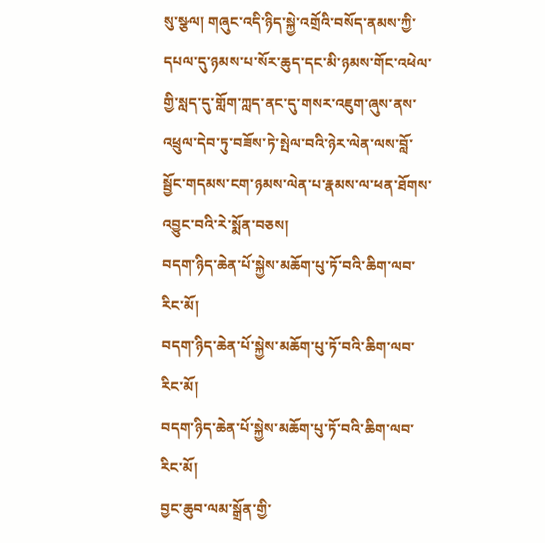སུ་སྩལ། གཞུང་འདི་ཉིད་སྐྱེ་འགྲོའི་བསོད་ནམས་ཀྱི་དཔལ་དུ་ཉམས་པ་སོར་ཆུད་དང་མི་ཉམས་གོང་འཕེལ་གྱི་སླད་དུ་གློག་ཀླད་ནང་དུ་གསར་འཇུག་ཞུས་ནས་འཕྲུལ་དེབ་ཏུ་བཟོས་ཏེ་སྤེལ་བའི་ཉེར་ལེན་ལས་བློ་སྦྱོང་གདམས་ངག་ཉམས་ལེན་པ་རྣམས་ལ་ཕན་ཐོགས་འབྱུང་བའི་རེ་སྨོན་བཅས།
བདག་ཉིད་ཆེན་པོ་སྐྱེས་མཆོག་པུ་ཏོ་བའི་ཆིག་ལབ་རིང་མོ།
བདག་ཉིད་ཆེན་པོ་སྐྱེས་མཆོག་པུ་ཏོ་བའི་ཆིག་ལབ་རིང་མོ།
བདག་ཉིད་ཆེན་པོ་སྐྱེས་མཆོག་པུ་ཏོ་བའི་ཆིག་ལབ་རིང་མོ།
བྱང་ཆུབ་ལམ་སྒྲོན་གྱི་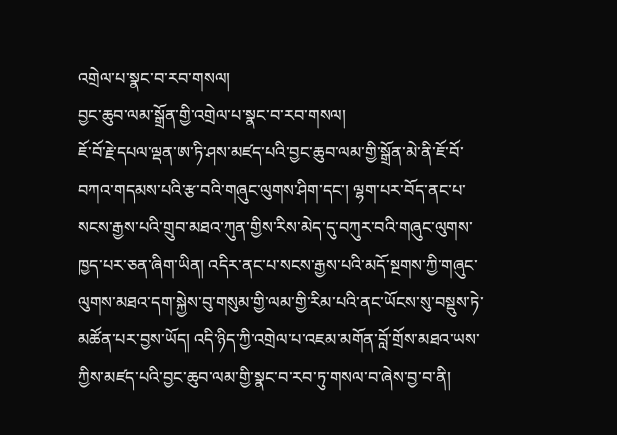འགྲེལ་པ་སྣང་བ་རབ་གསལ།
བྱང་ཆུབ་ལམ་སྒྲོན་གྱི་འགྲེལ་པ་སྣང་བ་རབ་གསལ།
ཇོ་བོ་རྗེ་དཔལ་ལྡན་ཨ་ཏི་ཤས་མཛད་པའི་བྱང་ཆུབ་ལམ་གྱི་སྒྲོན་མེ་ནི་ཇོ་བོ་བཀའ་གདམས་པའི་རྩ་བའི་གཞུང་ལུགས་ཤིག་དང་། ལྷག་པར་བོད་ནང་པ་སངས་རྒྱས་པའི་གྲུབ་མཐའ་ཀུན་གྱིས་རིས་མེད་དུ་བཀུར་བའི་གཞུང་ལུགས་ཁྱད་པར་ཅན་ཞིག་ཡིན། འདིར་ནང་པ་སངས་རྒྱས་པའི་མདོ་སྔགས་ཀྱི་གཞུང་ལུགས་མཐའ་དག་སྐྱེས་བུ་གསུམ་གྱི་ལམ་གྱི་རིམ་པའི་ནང་ཡོངས་སུ་བསྡུས་ཏེ་མཚོན་པར་བྱས་ཡོད། འདི་ཉིད་ཀྱི་འགྲེལ་པ་འཇམ་མགོན་བློ་གྲོས་མཐའ་ཡས་ཀྱིས་མཛད་པའི་བྱང་ཆུབ་ལམ་གྱི་སྣང་བ་རབ་ཏུ་གསལ་བ་ཞེས་བྱ་བ་ནི།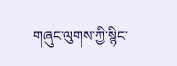གཞུང་ལུགས་ཀྱི་སྙིང་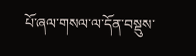པོ་ཞལ་གསལ་ལ་དོན་བསྡུས་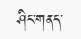ཤིང་གནད་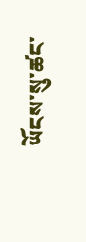ཡོངས་སུ་ཚང་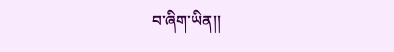བ་ཞིག་ཡིན།།